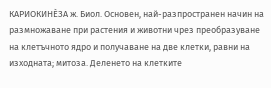КАРИОКИНЀЗА ж. Биол. Основен, най-разпространен начин на размножаване при растения и животни чрез преобразуване на клетъчното ядро и получаване на две клетки, равни на изходната; митоза. Деленето на клетките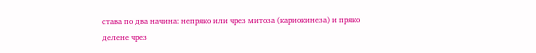става по два начина: непряко или чрез митоза (кариокинеза) и пряко делене чрез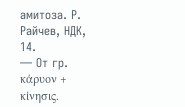амитоза. Р. Райчев, НДК, 14.
— От гр. κάρυον + κίνησις.